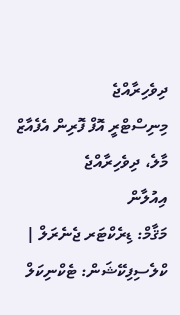ދިވެހިރާއްޖެ
މިނިސްޓްރީ އޮފް ފޮރިން އެފެއާޒް
މާލެ، ދިވެހިރާއްޖެ
އިއުލާން
މަޤާމް: ޑިރެކްޓަރ ޖެނެރަލް |
ކްލެސިފިކޭޝަން: ޓެކްނިކަލް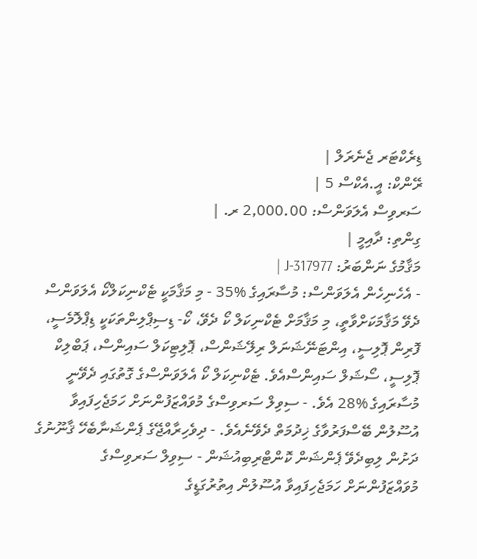ޑިރެކްޓަރ ޖެނެރަލް |
ރޭންކް: އީ.އެކްސް 5 |
ސަރވިސް އެލަވަންސް: 2,000.00 ރ. |
ގިންތި: ދާއިމީ |
މަޤާމުގެ ނަންބަރު: J-317977 |
- އެހެނިހެން އެލަވަންސް: މުސާރައިގެ %35 - މި މަޤާމަކީ ޓެކްނިކަލްކޯ އެލަވަންސް ދެވޭ މަޤާމަކަށްވާތީ، މި މަޤާމަށް ޓެކްނިކަލް ކޯ ދެވޭ، ކޯ- ޑިސިޕްލިންތަކަކީ ޑިޕްލޮމެސީ، ފޮރިން ޕޮލިސީ، އިންޓަނޭޝަނަލް ރިލޭޝަންސް، ޕޮލިޓިކަލް ސައިންސް، ޕަބްލިކް ޕޮލިސީ، ސޯޝަލް ސައިންސްއެވެ. ޓެކްނިކަލް ކޯ އެލަވަންސްގެ ގޮތުގައި ދެވޭނީ މުސާރައިގެ %28 އެވެ. - ސިވިލް ސަރވިސްގެ މުވައްޒަފުންނަށް ހަމަޖެހިފައިވާ އުސޫލުން ބޭސްފަރުވާގެ ޚިދުމަތް ދެވޭނެއެވެ. - ދިވެހިރާއްޖޭގެ ޕެންޝަނާބެހޭ ޤާނޫނުގެ ދަށުން ލިބިދެވޭ ޕެންޝަން ކޮންޓްރިބިއުޝަން - ސިވިލް ސަރވިސްގެ މުވައްޒަފުންނަށް ހަމަޖެހިފައިވާ އުސޫލުން އިތުރުގަޑީގެ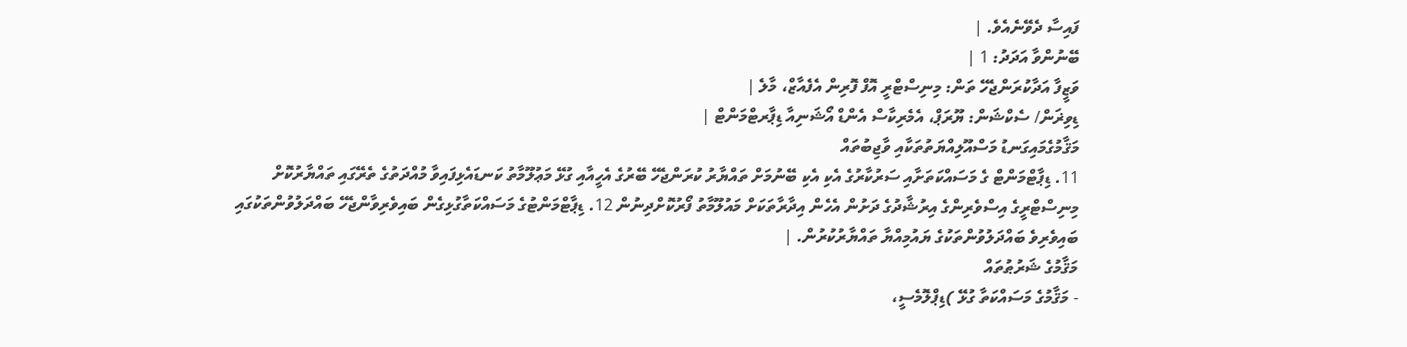ފައިސާ ދެވޭނެއެވެ. |
ބޭނުންވާ އަދަދު: 1 |
ވަޒީފާ އަދާކުރަންޖެހޭ ތަން: މިނިސްޓްރީ އޮފް ފޮރިން އެފެއާޒް، މާލެ |
ޑިވިޜަން/ ސެކްޝަން: ޔޫރަޕް، އެމެރިކާސް އެންޑް އޯޝަނިއާ ޑިޕާރޓްމަންޓް |
މަޤާމުގެމައިގަނޑު މަސްއޫލިއްޔަތުތަކާއި ވާޖިބުތައް
11. ޑިޕާޓްމަންޓް ގެ މަސައްކަތަށާއި ސަރުކާރުގެ އެކި އެކި ބޭނުމަށް ތައްޔާރު ކުރަންޖެހޭ ބޭރުގެ އެހީއާއި ގުޅޭ މަޢުލޫމާތު ކަނޑައެޅިފައިވާ މުއްދަތުގެ ތެރޭގައި ތައްޔާރުކޮށް މިނިސްޓްރީގެ އިސްވެރިންގެ އިރުޝާދުގެ ދަށުން އެހެން އިދާރާތަކަށް މައުލޫމާތު ފޯރުކޮށްދިނުން 12. ޑިޕާޓްމަންޓުގެ މަސައްކަތާގުޅިގެން ބައިވެރިވާންޖެހޭ ބައްދަލުވުންތަކުގައި ބައިވެރިވެ ބައްދަލުވުންތަކުގެ ޔައުމިއްޔާ ތައްޔާރުކުރުން. |
މަޤާމުގެ ޝަރުޠުތައް
- މަޤާމުގެ މަސައްކަތާ ގުޅޭ )ޑިޕްލޮމެސީ،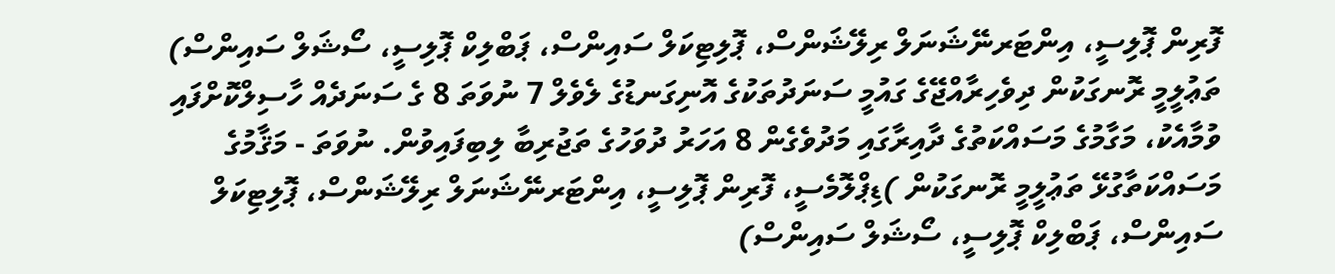ފޮރިން ޕޮލިސީ، އިންޓަރނޭޝަނަލް ރިލޭޝަންސް، ޕޮލިޓިކަލް ސައިންސް، ޕަބްލިކް ޕޮލިސީ، ސޯޝަލް ސައިންސް) ތަޢުލީމީ ރޮނގަކުން ދިވެހިރާއްޖޭގެ ގައުމީ ސަނަދުތަކުގެ އޮނިގަނޑުގެ ލެވެލް 7 ނުވަތަ 8 ގެ ސަނަދެއް ހާސިލްކޮށްފައި ވުމާއެކު، މަގާމުގެ މަސައްކަތުގެ ދާއިރާގައި މަދުވެގެން 8 އަހަރު ދުވަހުގެ ތަޖުރިބާ ލިބިފައިވުން. ނުވަތަ - މަޤާމުގެ މަސައްކަތާގުޅޭ ތަޢުލީމީ ރޮނގަކުން )ޑިޕްލޮމެސީ، ފޮރިން ޕޮލިސީ، އިންޓަރނޭޝަނަލް ރިލޭޝަންސް، ޕޮލިޓިކަލް ސައިންސް، ޕަބްލިކް ޕޮލިސީ، ސޯޝަލް ސައިންސް)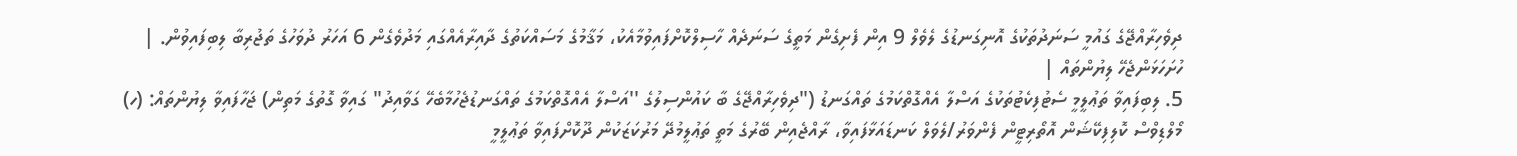ދިވެހިރާއްޖޭގެ ގައުމީ ސަނަދުތަކުގެ އޮނިގަނޑުގެ ލެވެލް 9 އިން ފެށިގެން މަތީގެ ސަނަދެއް ހާސިލްކޮށްފައިވުމާއެކު، މަޤާމުގެ މަސައްކަތުގެ ދާއިރާއެއްގައި މަދުވެގެން 6 އަހަރު ދުވަހުގެ ތަޖުރިބާ ލިބިފައިވުން. |
ހުށަހަޅަންޖެހޭ ލިޔުންތައް |
5. ލިބިފައިވާ ތަޢުލީމީ ސެޓުފިކެޓުތަކުގެ އަސްލާ އެއްގޮތްކަމުގެ ތައްގަނޑު ("ދިވެހިރާއްޖޭގެ ބާ ކައުންސިލުގެ ''އަސްލާ އެއްގޮތްކަމުގެ ތައްގަނޑުޖެހުމާބެހޭ ގަވާއިދު" ގައިވާ ގޮތުގެ މަތިން) ޖަހާފައިވާ ލިޔުންތައް: (ހ) މޯލްޑިވްސް ކޮލިފިކޭޝަން އޮތޯރިޓީން ފެންވަރު/ލެވަލް ކަނޑައަޅާފައިވާ، ރާއްޖެއިން ބޭރުގެ މަތީ ތަޢުލީމުދޭ މަރުކަޒަކުން ދޫކޮށްފައިވާ ތަޢުލީމީ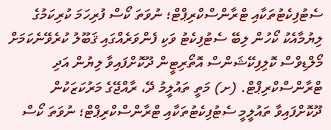ސެޓުފިކެޓުތަކާއި ޓްރާންސްކްރިޕްޓް؛ ނުވަތަ ކޯސް ފުރިހަމަ ކުރިކަމުގެ ލިޔުމާއެކު ކޯހުން ލިބޭ ސެޓުފިކެޓު ވަކި ފެންވަރެއްގައި ޤަބޫލު ކުރެވޭނެކަމަށް މޯލްޑިވްސް ކޮލިފިކޭޝަންސް އޮތޯރިޓީން ދޫކޮށްފައިވާ ލިޔުން އަދި ޓްރާންސްކްރިޕްޓް. (ށ) މަތީ ތައުލީމު ދޭ، ރާއްޖޭގެ މަރުކަޒަކުން ދޫކޮށްފައިވާ ތައުލީމީ ސެޓުފިކެޓުތަކާއި ޓްރާންސްކްރިޕްޓް؛ ނުވަތަ ކޯސް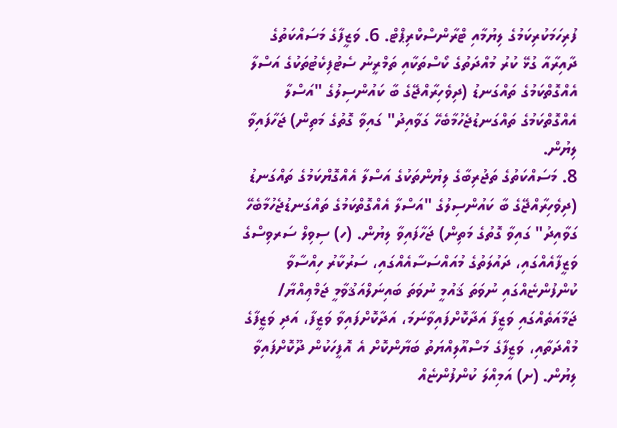ފުރިހަމަކުރިކަމުގެ ލިޔުމާއި ޓްރާންސްކްރިޕްޓް. 6. ވަޒީފާގެ މަސައްކަތުގެ ދާއިރާއާ ގުޅޭ ކުރު މުއްދަތުގެ ކޯސްތަކާއި ތަމްރީނު ސެޓުފިކެޓުތަކުގެ އަސްލާ އެއްގޮތްކަމުގެ ތައްގަނޑު (ދިވެހިރާއްޖޭގެ ބާ ކައުންސިލުގެ "އަސްލާ އެއްގޮތްކަމުގެ ތައްގަނޑުޖެހުމާބެހޭ ގަވާއިދު" ގައިވާ ގޮތުގެ މަތިން) ޖަހާފައިވާ ލިޔުން.
8. މަސައްކަތުގެ ތަޖުރިބާގެ ލިޔުންތަކުގެ އަސްލާ އެއްގޮޔްކަމުގެ ތައްގަނޑު (ދިވެހިރާއްޖޭގެ ބާ ކައުންސިލުގެ "އަސްލާ އެއްގޮތްކަމުގެ ތައްގަނޑުޖެހުމާބެހޭ ގަވާއިދު" ގައިވާ ގޮތުގެ މަތިން) ޖަހާފައިވާ ލިޔުން. (ހ) ސިވިލް ސަރވިސްގެ ވަޒީފާއެއްގައި، ދައުލަތުގެ މުއައްސަސާއެއްގައި، ސަރުކާރު ހިއްސާވާ ކުންފުންޏެއްގައި ނުވަތަ ޤައުމީ ނުވަތަ ބައިނަލްއަޤުވާމީ ޖަމްޢިއްޔާ/ ޖަމާއަތެއްގައި ވަޒީފާ އަދާކޮށްފައިވާނަމަ، އަދާކޮށްފައިވާ ވަޒީފާ، އަދި ވަޒީފާގެ މުއްދަތާއި، ވަޒީފާގެ މަސްއޫލިއްޔަތު ބަޔާންކޮށް އެ އޮފީހަކުން ދޫކޮށްފައިވާ ލިޔުން. (ށ) އަމިއްލަ ކުންފުންޏެއް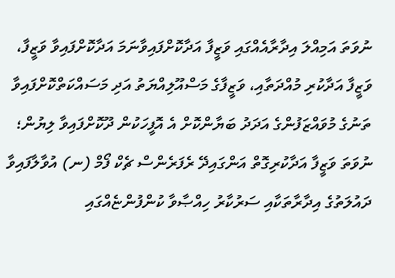ނުވަތަ އަމިއްލަ އިދާރާއެއްގައި ވަޒީފާ އަދާކޮށްފައިވާނަމަ އަދާކޮށްފައިވާ ވަޒީފާ، ވަޒީފާ އަދާކުރި މުއްދަތާއި، ވަޒީފާގެ މަސްއޫލިއްޔަތު އަދި މަސައްކަތްކޮށްފައިވާ ތަނުގެ މުވައްޒަފުންގެ އަދަދު ބަޔާންކޮށް އެ އޮފީހަކުން ދޫކޮށްފައިވާ ލިޔުން؛ ނުވަތަ ވަޒީފާ އަދާކުރިގޮތް އަންގައިދޭ ރެފަރެންސް ޗެކް ފޯމް (ނ) އުވާލާފައިވާ ދައުލަތުގެ އިދާރާތަކާއި ސަރުކާރު ހިއްޞާވާ ކުންފުންޏެއްގައި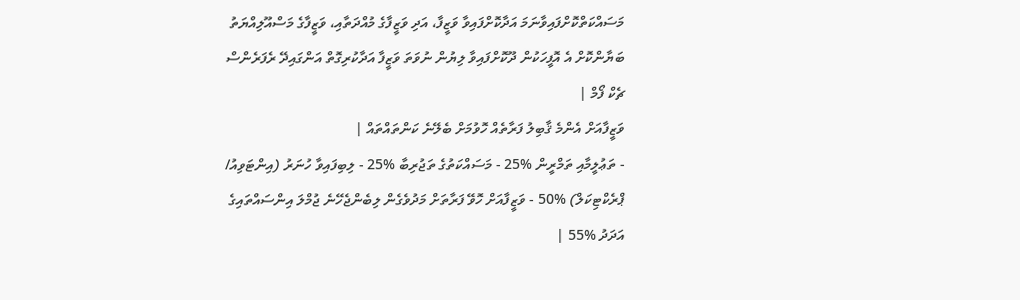މަސައްކަތްކޮށްފައިވާނަމަ އަދާކޮށްފައިވާ ވަޒީފާ، އަދި ވަޒީފާގެ މުއްދަތާއި، ވަޒީފާގެ މަސްއޫލިއްޔަތު ބަޔާންކޮށް އެ އޮފީހަކުން ދޫކޮށްފައިވާ ލިޔުން ނުވަތަ ވަޒީފާ އަދާކުރިގޮތް އަންގައިދޭ ރެފަރެންސް ޗެކް ފޯމް |
ވަޒީފާއަށް އެންމެ ޤާބިލު ފަރާތެއް ހޮވުމަށް ބެލޭނެ ކަންތައްތައް |
- ތަޢުލީމާއި ތަމްރީން %25 - މަސައްކަތުގެ ތަޖުރިބާ %25 - ލިބިފައިވާ ހުނަރު (އިންޓަވިއު/ ޕްރެކްޓިކަލް) %50 - ވަޒީފާއަށް ހޮވޭ ފަރާތަށް މަދުވެގެން ލިބެންޖެހޭނެ ޖުމްލަ އިންސައްތައިގެ އަދަދު %55 |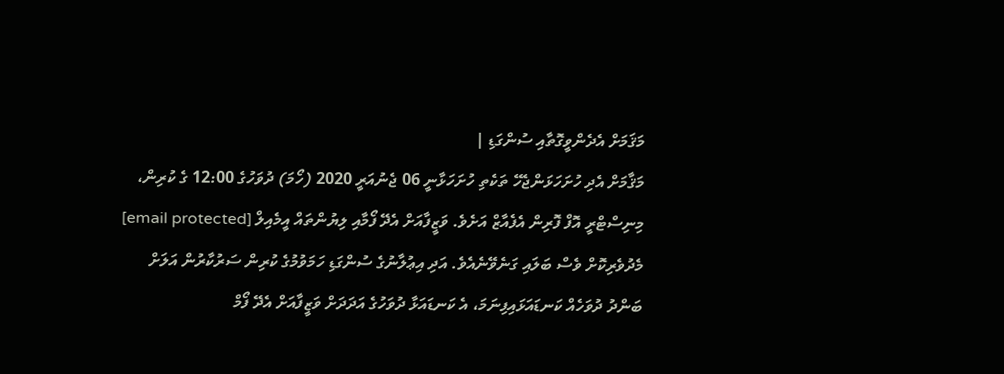މަޤަމަށް އެދެންވީގޮތާއި ސުންގަޑި |
މަޤާމަށް އެދި ހުށަހަޅަންޖެހޭ ތަކެތި ހުށަހަޅާނީ 06 ޖެނުއަރީ 2020 (ހޯމަ) ދުވަހުގެ 12:00 ގެ ކުރިން، މިނިސްޓްރީ އޮފް ފޮރިން އެފެއާޒް އަށެވެ. ވަޒީފާއަށް އެދޭ ފޯމާއި ލިޔުންތައް އީމެއިލް [email protected] މެދުވެރިކޮށް ވެސް ބަލައި ގަނެވޭނެއެވެ. އަދި އިޢުލާނުގެ ސުންގަޑި ހަމަވުމުގެ ކުރިން ސަރުކާރުން އަލަށް ބަންދު ދުވަހެއް ކަނޑައަޅައިފިނަމަ، އެ ކަނޑައަޅާ ދުވަހުގެ އަދަދަށް ވަޒީފާއަށް އެދޭ ފޯމް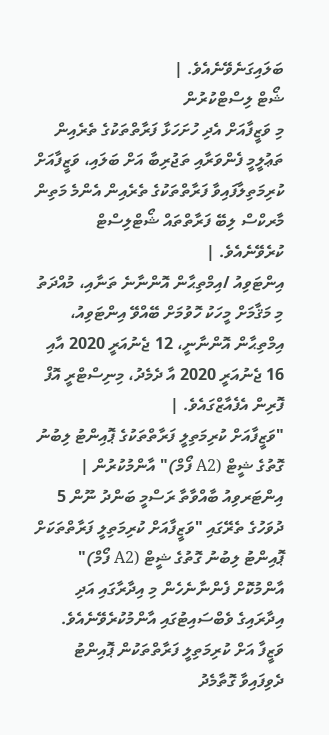ބަލައިގަނެވޭނެއެވެ. |
ޝޯޓް ލިސްޓްކުރުން
މި ވަޒީފާއަށް އެދި ހުށަހަޅާ ފަރާތްތަކުގެ ތެރެއިން ތަޢުލީމީ ފެންވަރާއި ތަޖުރިބާ އަށް ބަލައި، ވަޒީފާއަށް ކުރިމަތިލާފައިވާ ފަރާތްތަކުގެ ތެރެއިން އެންމެ މަތިން މާރކްސް ލިބޭ ފަރާތްތައް ޝޯޓްލިސްޓް ކުރެވޭނެއެވެ. |
އިންޓަވިއު /އިމްތިޙާން އޮންނާނެ ތަނާއި، މުއްދަތު
މި މަޤާމަށް މީހަކު ހޮވުމަށް ބޭއްވޭ އިންޓަވިއު، އިމްތިޙާން އޮންނާނީ، 12 ޖެނުއަރީ 2020 އާއި 16 ޖެނުއަރީ 2020 އާ ދެމެދު، މިނިސްޓްރީ އޮފް ފޮރިން އެފެއާޒްގައެވެ. |
"ވަޒީފާއަށް ކުރިމަތިލީ ފަރާތްތަކުގެ ޕޮއިންޓު ލިބުނު ގޮތުގެ ޝީޓް (A2 ފޯމް)" އާންމުކުރުން |
އިންޓަރވިއު ބާއްވާތާ ރަސްމީ ބަންދު ނޫން 5 ދުވަހުގެ ތެރޭގައި "ވަޒީފާއަށް ކުރިމަތިލީ ފަރާތްތަކަށް ޕޮއިންޓު ލިބުނު ގޮތުގެ ޝީޓް (A2 ފޯމް)" އާންމުކޮށް ފެންނާނެހެން މި އިދާރާގައި އަދި އިދާރައިގެ ވެބްސައިޓުގައި އާންމުކުރެވޭނެއެވެ.
ވަޒީފާ އަށް ކުރިމަތިލީ ފަރާތްތަކުން ޕޮއިންޓު ދެވިފައިވާ ގޮތާމެދު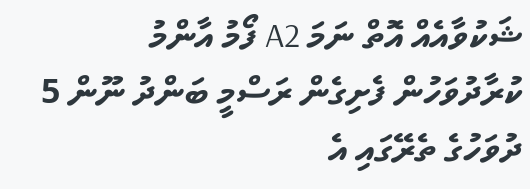ޝަކުވާއެއް އޮތް ނަމަ A2 ފޯމު އާންމު ކުރާދުވަހުން ފެށިގެން ރަސްމީ ބަންދު ނޫން 5 ދުވަހުގެ ތެރޭގައި އެ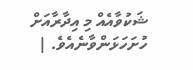ޝަކުވާއެއް މި އިދާރާއަށް ހުށަހަޅަންވާނެއެވެ. |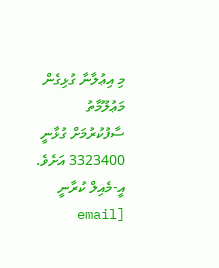މި އިޢުލާނާ ގުޅިގެން މަޢުލޫމާތު ސާފުކުރުމަށް ގުޅާނީ 3323400 އަށެވެ. އީ-މެއިލް ކުރާނީ [email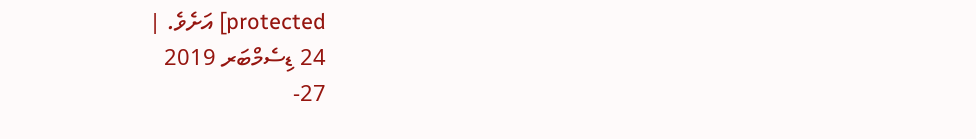protected] އަށެވެ. |
24 ޑިސެމްބަރ 2019
27-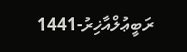ރަބީޢުލްއާޚިރު-1441